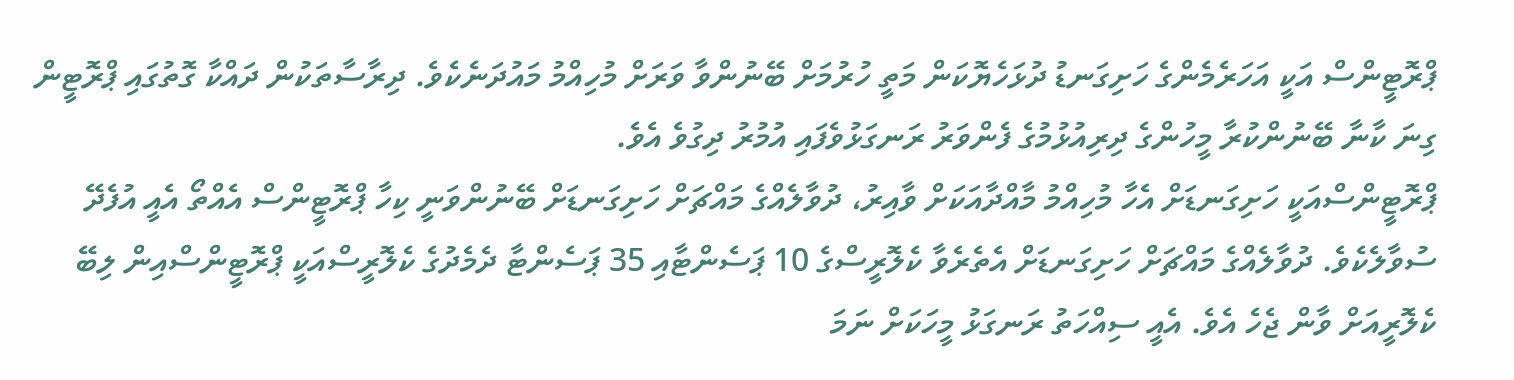ޕްރޮޓީންސް އަކީ އަހަރެމެންގެ ހަށިގަނޑު ދުޅަހެޔޮކަން މަތީ ހުރުމަށް ބޭނުންވާ ވަރަށް މުހިއްމު މައުދަނެކެވެ. ދިރާސާތަކުން ދައްކާ ގޮތުގައި ޕްރޮޓީން ގިނަ ކާނާ ބޭނުންކުރާ މީހުންގެ ދިރިއުޅުމުގެ ފެންވަރު ރަނގަޅުވެފައި އުމުރު ދިގުވެ އެވެ.
ޕްރޮޓީންސްއަކީ ހަށިގަނޑަށް އެހާ މުހިއްމު މާއްދާއަކަށް ވާއިރު، ދުވާލެއްގެ މައްޗަށް ހަށިގަނޑަށް ބޭނުންވަނީ ކިހާ ޕްރޮޓީންސް އެއްތޯ އެއީ އުފެދޭ ސުވާލެކެވެ. ދުވާލެއްގެ މައްޗަށް ހަށިގަނޑަށް އެތެރެވާ ކެލޮރީސްގެ 10 ޕަސެންޓާއި 35 ޕަސެންޓާ ދެމެދުގެ ކެލޮރީސްއަކީ ޕްރޮޓީންސްއިން ލިބޭ ކެލޮރީއަށް ވާން ޖެހެ އެވެ. އެއީ ސިއްހަތު ރަނގަޅު މީހަކަށް ނަމަ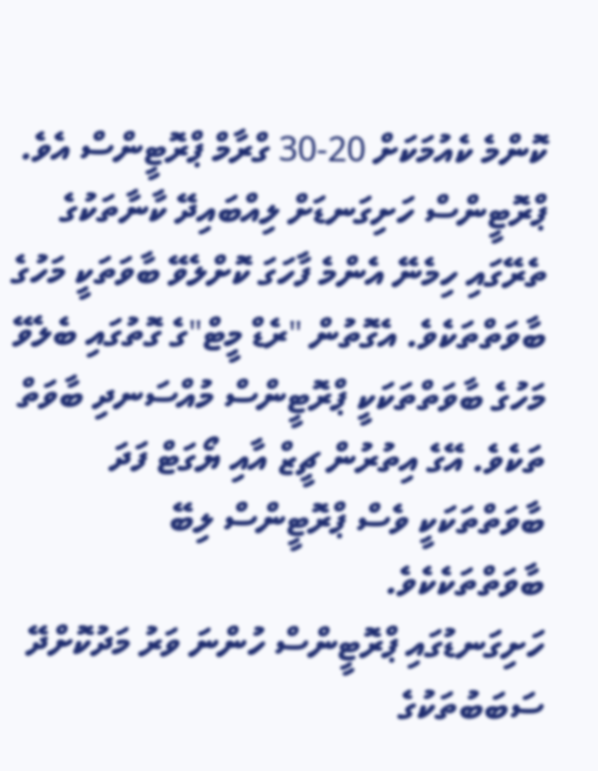ކޮންމެ ކެއުމަކަށް 20-30 ގްރާމް ޕްރޮޓީންސް އެވެ.
ޕްރޮޓީންސް ހަށިގަނޑަށް ލިއްބައިދޭ ކާނާތަކުގެ ތެރޭގައި ހިމެނޭ އެންމެ ފާހަގަ ކޮށްލެވޭ ބާވަތަކީ މަހުގެ ބާވަތްތަކެވެ. އެގޮތުން "ރެޑް މީޓް"ގެ ގޮތުގައި ބެލެވޭ މަހުގެ ބާވަތްތަކަކީ ޕްރޮޓީންސް މުއްސަނދި ބާވަތް ތަކެވެ. އޭގެ އިތުރުން ޗީޒް އާއި ޔޯގަޓް ފަދަ ބާވަތްތަކަކީ ވެސް ޕްރޮޓީންސް ލިބޭ ބާވަތްތަކެކެވެ.
ހަށިގަނޑުގައި ޕްރޮޓީންސް ހުންނަ ވަރު މަދުކޮށްދޭ ސަބަބުތަކުގެ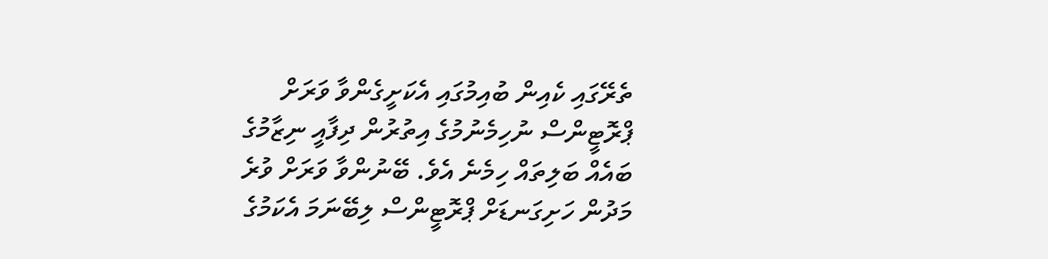ތެރޭގައި ކެއިން ބުއިމުގައި އެކަށީގެންވާ ވަރަށް ޕްރޮޓީންސް ނުހިމެނުމުގެ އިތުރުން ދިފާއީ ނިޒާމުގެ ބައެއް ބަލިތައް ހިމެނެ އެވެ. ބޭނުންވާ ވަރަށް ވުރެ މަދުން ހަށިގަނޑަށް ޕްރޮޓީންސް ލިބޭނަމަ އެކަމުގެ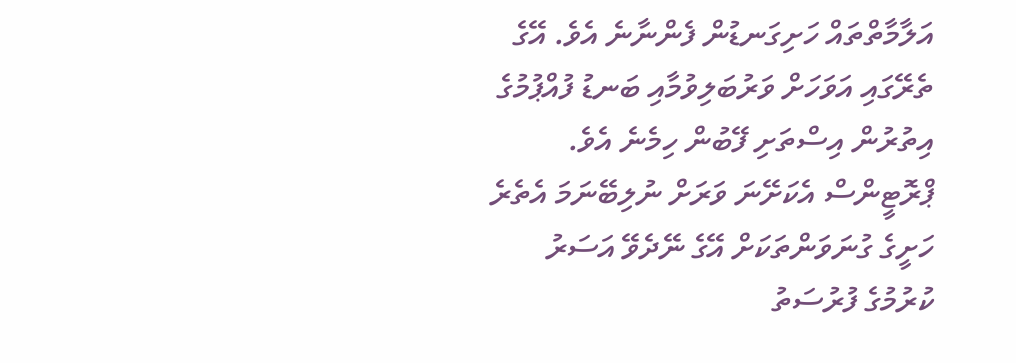އަލާމާތްތައް ހަށިގަނޑުން ފެންނާނެ އެވެ. އޭގެ ތެރޭގައި އަވަހަށް ވަރުބަލިވުމާއި ބަނޑު ފުއްޕުމުގެ އިތުރުން އިސްތަށި ފޭބުން ހިމެނެ އެވެ.
ޕްރޮޓީންސް އެކަށޭނަ ވަރަށް ނުލިބޭނަމަ އެތެރެ ހަށީގެ ގުނަވަންތަކަށް އޭގެ ނޭދެވޭ އަސަރު ކުރުމުގެ ފުރުސަތު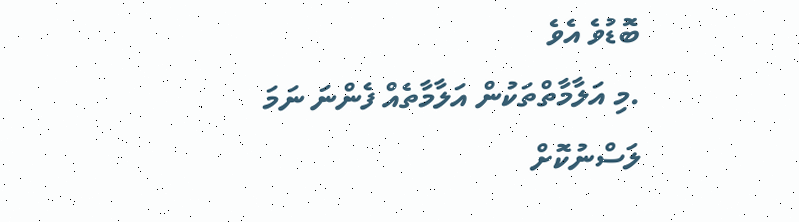ބޮޑުވެ އެވެ
.މި އަލާމާތްތަކުން އަލާމާތެއް ފެންނަ ނަމަ ލަސްނުކޮށް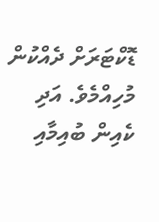ޑޮކްޓަރަށް ދެއްކުން މުހިއްމެވެ. އަދި ކެއިން ބުއިމާއި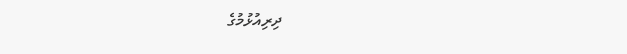ދިރިއުޅުމުގެ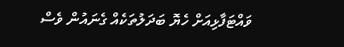ވައްޓަފާޅިއަށް ހެޔޮ ބަދަލުތަކެއް ގެނައުން ވެސް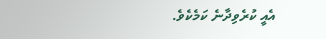އެއީ ކުރެވިދާނެ ކަމެކެވެ.